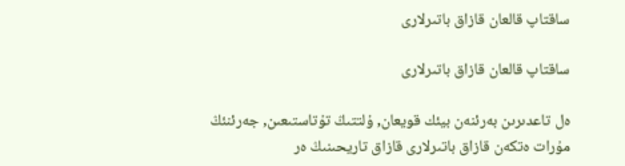ساقتاپ قالعان قازاق باتىرلارى

ساقتاپ قالعان قازاق باتىرلارى

ەل تاعدىرىن بەرئنەن بيئك قويعان, ۇلتتىڭ تۇتاستىعىن, جەرئنئڭ مۇرات ەتكەن قازاق باتىرلارى قازاق تاريحىنىڭ ەر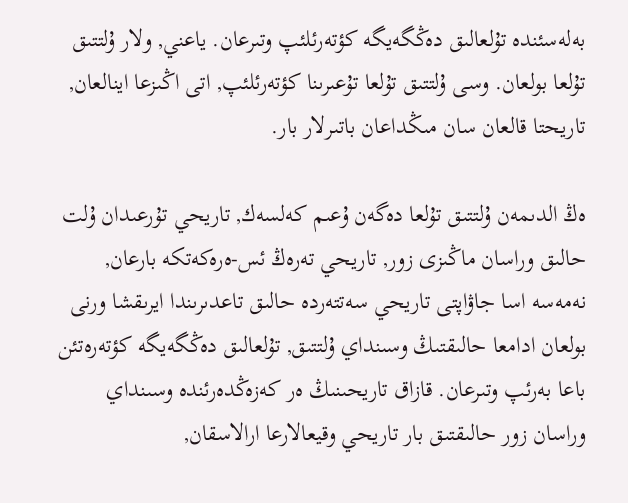بەلەسئندە تۇلعالىق دەڭگەيگە كؤتەرئلئپ وتىرعان. ياعني, ولار ۇلتتىق تۇلعا بولعان. وسى ۇلتتىق تۇلعا تۇعىرىنا كؤتەرئلئپ, اتى اڭىزعا اينالعان, تاريحتا قالعان سان مىڭداعان باتىرلار بار.

ەڭ الدىمەن ۇلتتىق تۇلعا دەگەن ۇعىم كەلسەك, تاريحي تۇرعىدان ۇلت حالىق وراسان ماڭىزى زور, تاريحي تەرەڭ ئس-ەرەكەتكە بارعان, نەمەسە اسا جاۋاپتى تاريحي سەتتەردە حالىق تاعدىرىندا ايرىقشا ورنى بولعان ادامعا حالىقتىڭ وسىنداي ۇلتتىق, تۇلعالىق دەڭگەيگە كؤتەرەتئن باعا بەرئپ وتىرعان. قازاق تاريحىنىڭ ەر كەزەڭدەرئندە وسىنداي وراسان زور حالىقتىق بار تاريحي وقيعالارعا ارالاسقان,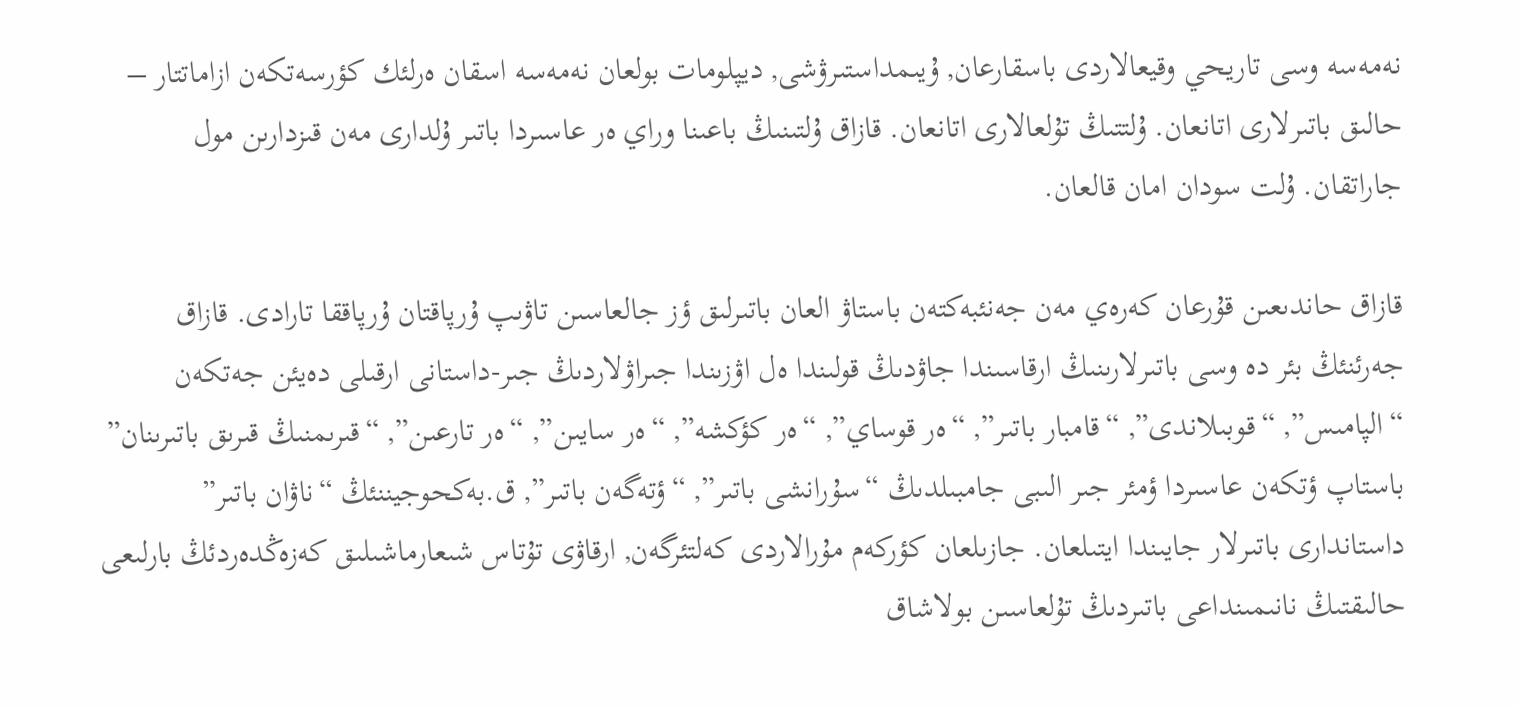نەمەسە وسى تاريحي وقيعالاردى باسقارعان, ۇيىمداستىرۋشى, ديپلومات بولعان نەمەسە اسقان ەرلئك كؤرسەتكەن ازاماتتار – حالىق باتىرلارى اتانعان. ۇلتتىڭ تۇلعالارى اتانعان. قازاق ۇلتىنىڭ باعىنا وراي ەر عاسىردا باتىر ۇلدارى مەن قىزدارىن مول جاراتقان. ۇلت سودان امان قالعان.

قازاق حاندىعىن قۇرعان كەرەي مەن جەنئبەكتەن باستاۋ العان باتىرلىق ؤز جالعاسىن تاۋىپ ۇرپاقتان ۇرپاققا تارادى. قازاق جەرئنئڭ بئر دە وسى باتىرلارىنىڭ ارقاسىندا جاۋدىڭ قولىندا ەل اۋزىندا جىراۋلاردىڭ جىر-داستانى ارقىلى دەيئن جەتكەن “الپامىس”, “قوبىلاندى”, “قامبار باتىر”, “ەر قوساي”, “ەر كؤكشە”, “ەر سايىن”, “ەر تارعىن”, “قىرىمنىڭ قىرىق باتىرىنان” باستاپ ؤتكەن عاسىردا ؤمئر جىر الىبى جامبىلدىڭ “سۇرانشى باتىر”, “ؤتەگەن باتىر”, ق.بەكحوجيننئڭ “ناۋان باتىر” داستاندارى باتىرلار جايىندا ايتىلعان. جازىلعان كؤركەم مۇرالاردى كەلتئرگەن, ارقاۋى تۇتاس شىعارماشىلىق كەزەڭدەردئڭ بارلىعى حالىقتىڭ نانىمىنداعى باتىردىڭ تۇلعاسىن بولاشاق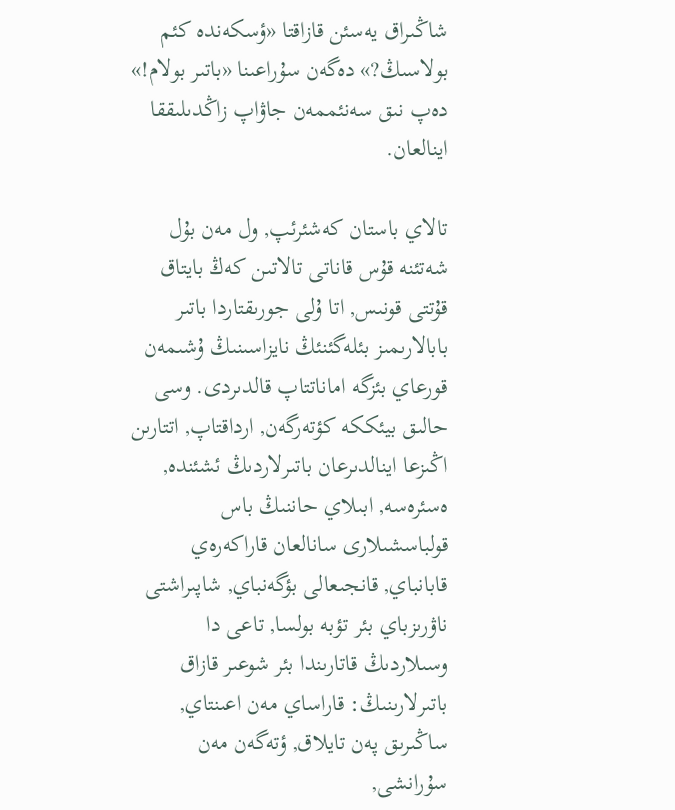شاڭىراق يەسئن قازاقتا «ؤسكەندە كئم بولاسىڭ?» دەگەن سۇراعىنا «باتىر بولام!» دەپ نىق سەنئممەن جاۋاپ زاڭدىلىققا اينالعان.

تالاي باستان كەشئرئپ, ول مەن بۇل شەتئنە قۇس قاناتى تالاتىن كەڭ بايتاق قۇتتى قونىس, اتا ۇلى جورىقتاردا باتىر بابالارىمىز بئلەگئنئڭ نايزاسىنىڭ ۇشىمەن قورعاي بئزگە اماناتتاپ قالدىردى. وسى حالىق بيئككە كؤتەرگەن, ارداقتاپ, اتتارىن اڭىزعا اينالدىرعان باتىرلاردىڭ ئشئندە, ەسئرەسە, ابىلاي حاننىڭ باس قولباسشىلارى سانالعان قاراكەرەي قابانباي, قانجىعالى بؤگەنباي, شاپىراشتى ناۋرىزباي بئر تؤبە بولسا, تاعى دا وسىلاردىڭ قاتارىندا بئر شوعىر قازاق باتىرلارىنىڭ: قاراساي مەن اعىنتاي, ساڭىرىق پەن تايلاق, ؤتەگەن مەن سۇرانشى,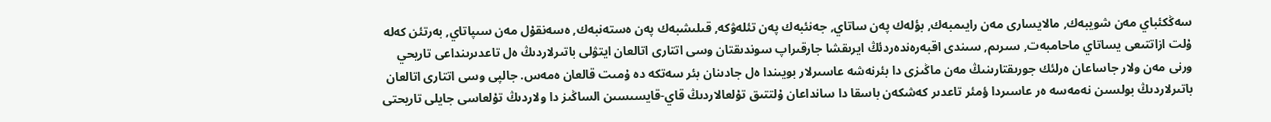سەڭكئباي مەن شويبەك, مالايسارى مەن رايىمبەك, بؤلەك پەن ساتاي, جەنئبەك پەن تئلەۋكە, قىلىشبەك پەن ەستەنبەك, ەسەنقۇل مەن سىپاتاي, بەرتئن كەلە ۇلت ازاتتىعى يساتاي ماحامبەت, سىرىم, سىندى اقبەرەندەردئڭ ايرىقشا جارقىراپ سوندىقتان وسى اتتارى اتالعان ايتۋلى باتىرلاردىڭ ەل تاعدىرىنداعى تاريحي ورنى مەن ولار جاساعان ەرلئك جورىقتارىنىڭ مەن ماڭىزى دا بئرنەشە عاسىرلار بويىندا ەل جادىنان بئر سەتكە دە ۇمىت قالعان ەمەس. جالپى وسى اتتارى اتالعان باتىرلاردىڭ بولسىن نەمەسە ەر عاسىردا ؤمئر تاعدىر كەشكەن باسقا دا سانداعان ۇلتتىق تۇلعالاردىڭ قاي-قايسىسىن الساڭىز دا ولاردىڭ تۇلعاسى جايلى تاريحتى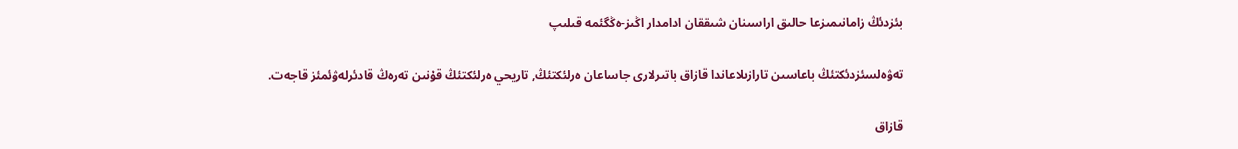بئزدئڭ زامانىمىزعا حالىق اراسىنان شىققان ادامدار اڭىز-ەڭگئمە قىلىپ

تەۋەلسئزدئكتئڭ باعاسىن تارازىلاعاندا قازاق باتىرلارى جاساعان ەرلئكتئڭ, تاريحي ەرلئكتئڭ قۇنىن تەرەڭ قادئرلەۋئمئز قاجەت.

قازاق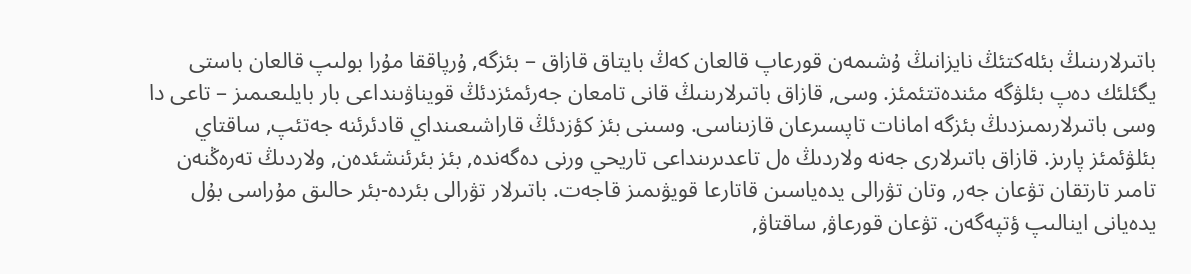باتىرلارىنىڭ بئلەكتئڭ نايزانىڭ ۇشىمەن قورعاپ قالعان كەڭ بايتاق قازاق – بئزگە, ۇرپاققا مۇرا بولىپ قالعان باستى يگئلئك دەپ بئلۋگە مئندەتتئمئز. وسى, قازاق باتىرلارىنىڭ قانى تامعان جەرئمئزدئڭ قويناۋىنداعى بار بايلىعىمىز – تاعى دا وسى باتىرلارىمىزدىڭ بئزگە امانات تاپسىرعان قازىناسى. وسىنى بئز كؤزدئڭ قاراشىعىنداي قادئرئنە جەتئپ, ساقتاي بئلۋئمئز پارىز. قازاق باتىرلارى جەنە ولاردىڭ ەل تاعدىرىنداعى تاريحي ورنى دەگەندە, بئز بئرئنشئدەن, ولاردىڭ تەرەڭنەن تامىر تارتقان تۋعان جەر, وتان تۋرالى يدەياسىن قاتارعا قويۋىمىز قاجەت. باتىرلار تۋرالى بئردە-بئر حالىق مۇراسى بۇل يدەيانى اينالىپ ؤتپەگەن. تۋعان قورعاۋ, ساقتاۋ,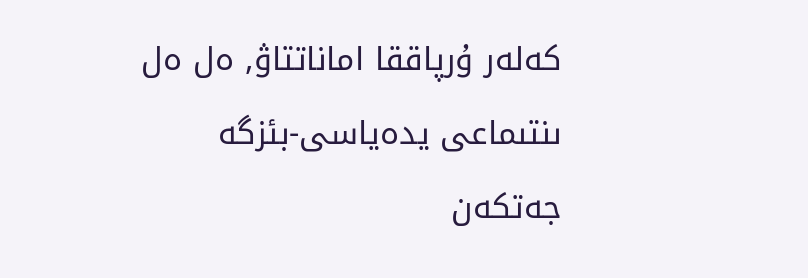كەلەر ۇرپاققا اماناتتاۋ, ەل ەل ىنتىماعى يدەياسى-بئزگە جەتكەن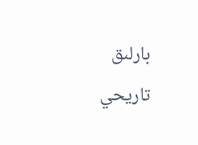بارلىق تاريحي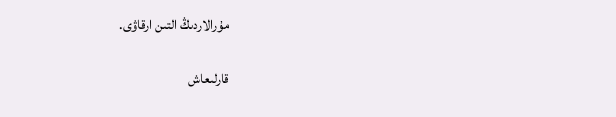مۇرالاردىڭ التىن ارقاۋى.

قارلىعاش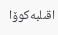اقىلبەكوۆا